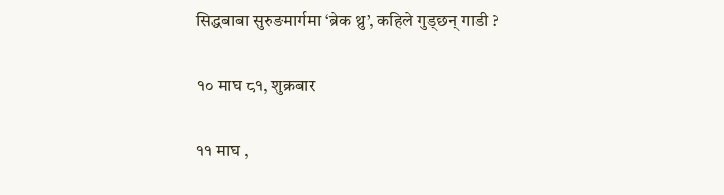सिद्धबाबा सुरुङमार्गमा ‘ब्रेक थ्रु’, कहिले गुड्छन् गाडी ?

१० माघ ८१, शुक्रबार

११ माघ ,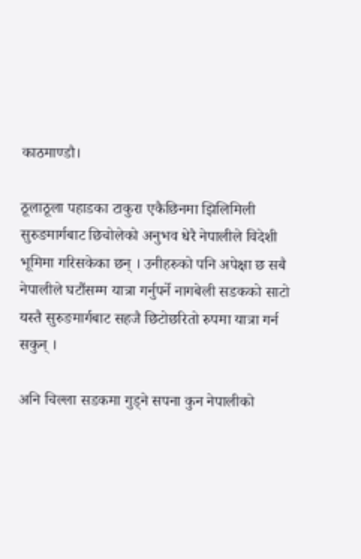काठमाण्डौ।

ठूलाठूला पहाडका टाकुरा एकैछिनमा झिलिमिली सुरुङमार्गबाट छिचोलेको अनुभव धेरै नेपालीले विदेशी भूमिमा गरिसकेका छन् । उनीहरुको पनि अपेक्षा छ सबै नेपालीले घटौंसम्म यात्रा गर्नुपर्ने नागबेली सडकको साटो यस्तै सुरुङमार्गबाट सहजै छिटोछरितो रुपमा यात्रा गर्न सकुन् ।

अनि चिल्ला सडकमा गुड्ने सपना कुन नेपालीको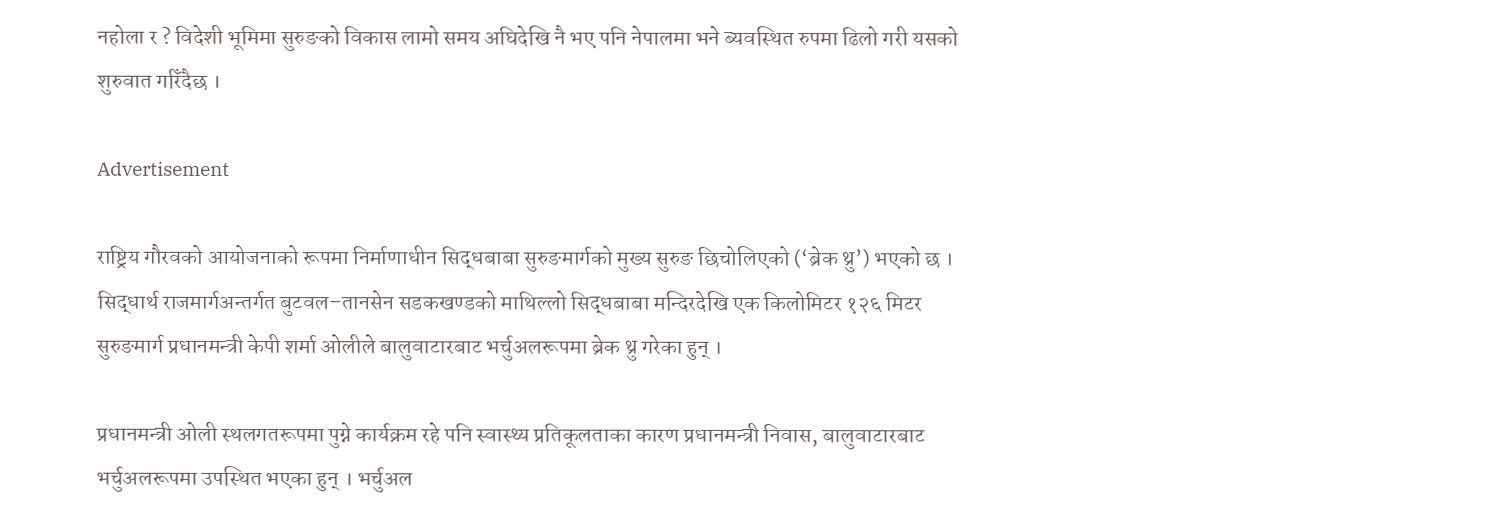नहोला र ? विदेशी भूमिमा सुरुङको विकास लामो समय अघिदेखि नै भए पनि नेपालमा भने ब्यवस्थित रुपमा ढिलो गरी यसको शुरुवात गरिँदैछ ।

Advertisement

राष्ट्रिय गौरवको आयोजनाको रूपमा निर्माणाधीन सिद्धबाबा सुरुङमार्गको मुख्य सुरुङ छिचोलिएको (‘ब्रेक थ्रु’) भएको छ । सिद्धार्थ राजमार्गअन्तर्गत बुटवल–तानसेन सडकखण्डको माथिल्लो सिद्धबाबा मन्दिरदेखि एक किलोमिटर १२६ मिटर सुरुङमार्ग प्रधानमन्त्री केपी शर्मा ओलीले बालुवाटारबाट भर्चुअलरूपमा ब्रेक थ्रु गरेका हुन् ।

प्रधानमन्त्री ओली स्थलगतरूपमा पुग्ने कार्यक्रम रहे पनि स्वास्थ्य प्रतिकूलताका कारण प्रधानमन्त्री निवास, बालुवाटारबाट भर्चुअलरूपमा उपस्थित भएका हुन् । भर्चुअल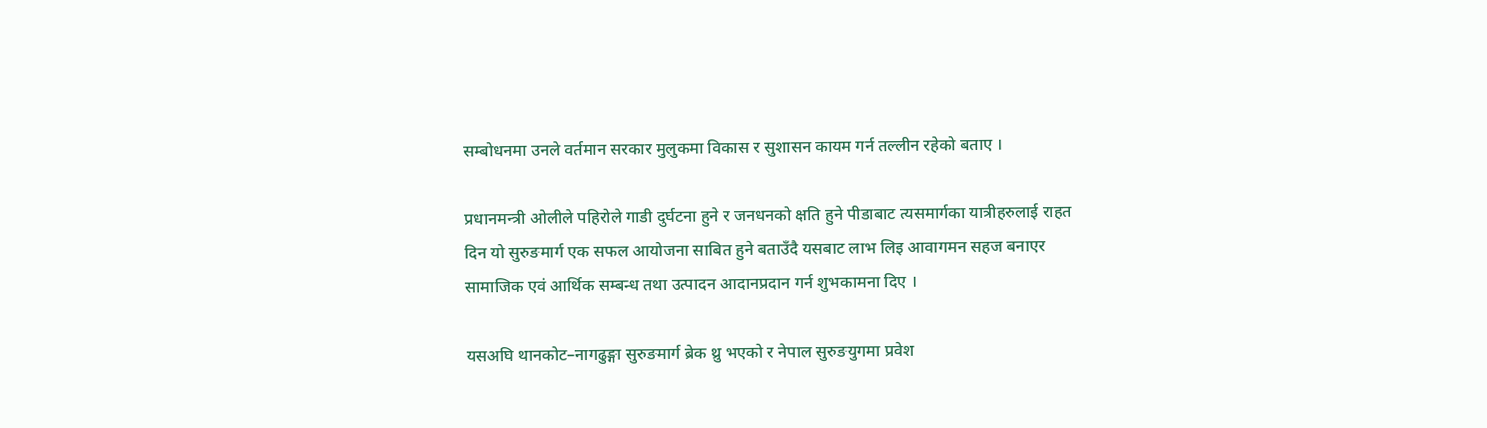सम्बोधनमा उनले वर्तमान सरकार मुलुकमा विकास र सुशासन कायम गर्न तल्लीन रहेको बताए ।

प्रधानमन्त्री ओलीले पहिरोले गाडी दुर्घटना हुने र जनधनको क्षति हुने पीडाबाट त्यसमार्गका यात्रीहरुलाई राहत दिन यो सुरुङमार्ग एक सफल आयोजना साबित हुने बताउँदै यसबाट लाभ लिइ आवागमन सहज बनाएर सामाजिक एवं आर्थिक सम्बन्ध तथा उत्पादन आदानप्रदान गर्न शुभकामना दिए ।

यसअघि थानकोट–नागढुङ्गा सुरुङमार्ग ब्रेक थ्रु भएको र नेपाल सुरुङयुगमा प्रवेश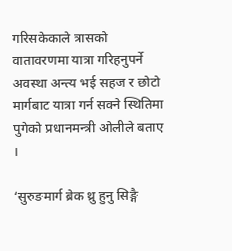गरिसकेकाले त्रासको वातावरणमा यात्रा गरिहनुपर्ने अवस्था अन्त्य भई सहज र छोटो मार्गबाट यात्रा गर्न सक्ने स्थितिमा पुगेको प्रधानमन्त्री ओलीले बताए ।

‘सुरुङमार्ग ब्रेक थ्रु हुनु सिङ्गै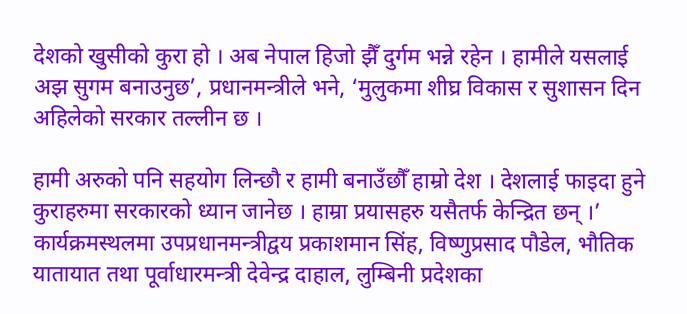देशको खुसीको कुरा हो । अब नेपाल हिजो झैँ दुर्गम भन्ने रहेन । हामीले यसलाई अझ सुगम बनाउनुछ’, प्रधानमन्त्रीले भने, ‘मुलुकमा शीघ्र विकास र सुशासन दिन अहिलेको सरकार तल्लीन छ ।

हामी अरुको पनि सहयोग लिन्छौ र हामी बनाउँछौँ हाम्रो देश । देशलाई फाइदा हुने कुराहरुमा सरकारको ध्यान जानेछ । हाम्रा प्रयासहरु यसैतर्फ केन्द्रित छन् ।’ कार्यक्रमस्थलमा उपप्रधानमन्त्रीद्वय प्रकाशमान सिंह, विष्णुप्रसाद पौडेल, भौतिक यातायात तथा पूर्वाधारमन्त्री देवेन्द्र दाहाल, लुम्बिनी प्रदेशका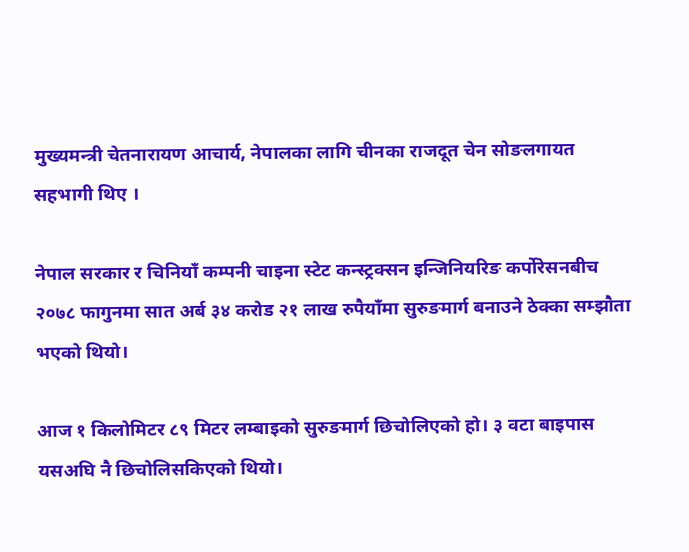मुख्यमन्त्री चेतनारायण आचार्य, नेपालका लागि चीनका राजदूत चेन सोङलगायत सहभागी थिए ।

नेपाल सरकार र चिनियाँ कम्पनी चाइना स्टेट कन्स्ट्रक्सन इन्जिनियरिङ कर्पोरेसनबीच २०७८ फागुनमा सात अर्ब ३४ करोड २१ लाख रुपैयाँमा सुरुङमार्ग बनाउने ठेक्का सम्झौता भएको थियो।

आज १ किलोमिटर ८९ मिटर लम्बाइको सुरुङमार्ग छिचोलिएको हो। ३ वटा बाइपास यसअघि नै छिचोलिसकिएको थियो।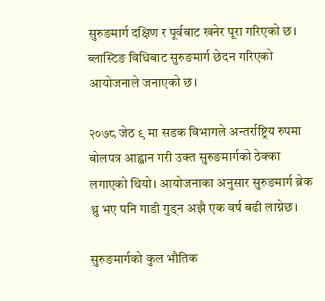सुरुङमार्ग दक्षिण र पूर्वबाट खनेर पूरा गरिएको छ। ब्लास्टिङ विधिबाट सुरुङमार्ग छेदन गरिएको आयोजनाले जनाएको छ।

२०७८ जेठ ९ मा सडक विभागले अन्तर्राष्ट्रिय रुपमा बोलपत्र आह्वान गरी उक्त सुरुङमार्गको ठेक्का लगाएको थियो। आयोजनाका अनुसार सुरुङमार्ग ब्रेक थ्रु भए पनि गाडी गुड्न अझै एक वर्ष बढी लाग्नेछ।

सुरुङमार्गको कुल भौतिक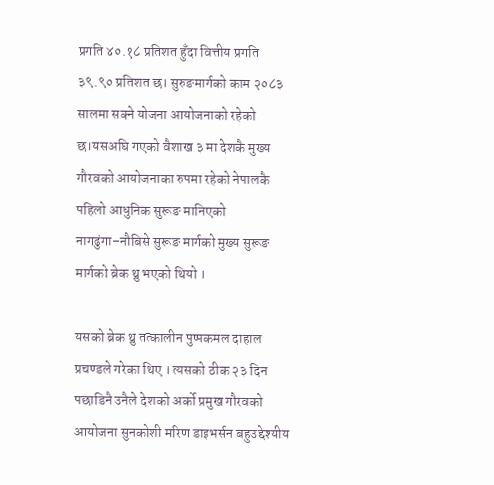प्रगति ४०.१८ प्रतिशत हुँदा वित्तीय प्रगति ३९.९० प्रतिशत छ। सुरुङमार्गको काम २०८३ सालमा सक्ने योजना आयोजनाको रहेको छ।यसअघि गएको वैशाख ३ मा देशकै मुख्य गौरवको आयोजनाका रुपमा रहेको नेपालकै पहिलो आधुनिक सुरूङ मानिएको नागढुंगा–नौबिसे सुरूङ मार्गको मुख्य सुरूङ मार्गको ब्रेक थ्रु भएको थियो ।

यसको ब्रेक थ्रु तत्कालीन पुष्पकमल दाहाल प्रचण्डले गरेका थिए । त्यसको ठीक २३ दिन पछाडिनै उनैले देशको अर्को प्रमुख गौरवको आयोजना सुनकोशी मरिण डाइभर्सन बहुउद्देश्यीय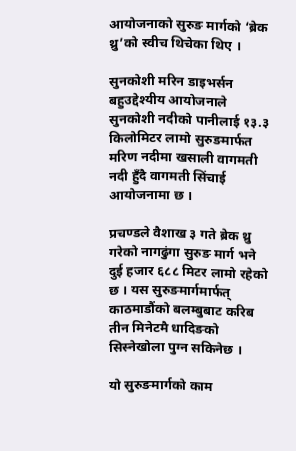आयोजनाको सुरुङ मार्गको ‘ब्रेक थ्रु’को स्वीच थिचेका थिए ।

सुनकोशी मरिन डाइभर्सन बहुउद्देश्यीय आयोजनाले सुनकोशी नदीको पानीलाई १३.३ किलोमिटर लामो सुरुङमार्फत मरिण नदीमा खसाली वागमती नदी हुँदै वागमती सिंचाई आयोजनामा छ ।

प्रचण्डले वैशाख ३ गते ब्रेक थ्रु गरेको नागढुंगा सुरुङ मार्ग भने दुई हजार ६८८ मिटर लामो रहेको छ । यस सुरुङमार्गमार्फत् काठमाडौंको बलम्बुबाट करिब तीन मिनेटमै धादिङको सिस्नेखोला पुग्न सकिनेछ ।

यो सुरुङमार्गको काम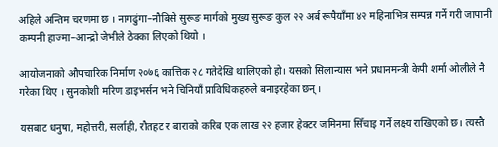अहिले अन्तिम चरणमा छ । नागढुंगा–नौबिसे सुरूङ मार्गको मुख्य सुरूङ कुल २२ अर्ब रूपैयाँमा ४२ महिनाभित्र सम्पन्न गर्ने गरी जापानी कम्पनी हाज्मा–आन्द्रो जेभीले ठेक्का लिएको थियो ।

आयोजनाको औपचारिक निर्माण २०७६ कात्तिक २८ गतेदेखि थालिएको हो। यसको सिलान्यास भने प्रधानमन्त्री केपी शर्मा ओलीले नै गरेका थिए । सुनकोशी मरिण डाइभर्सन भने चिनियाँ प्राविधिकहरुले बनाइरहेका छन् ।

यसबाट धनुषा, महोत्तरी, सर्लाही, रौतहट र बाराको करिब एक लाख २२ हजार हेक्टर जमिनमा सिँचाइ गर्ने लक्ष्य राखिएको छ। त्यस्तै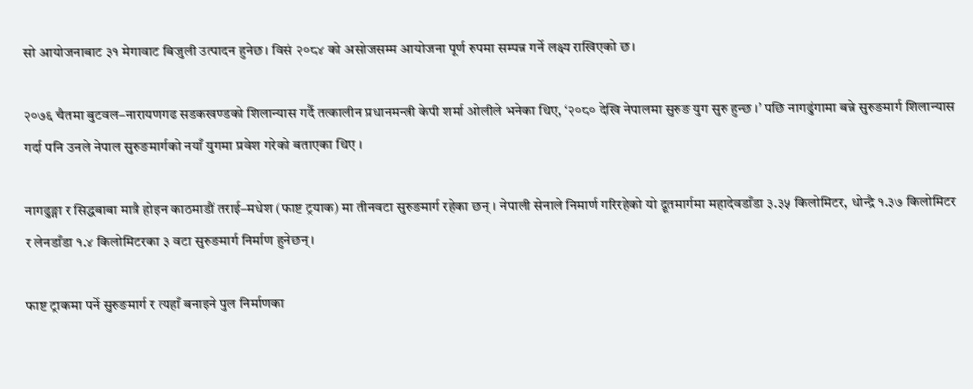सो आयोजनाबाट ३१ मेगावाट बिजुली उत्पादन हुनेछ। विसं २०८४ को असोजसम्म आयोजना पूर्ण रुपमा सम्पन्न गर्ने लक्ष्य राखिएको छ।

२०७६ चैतमा बुटवल–नारायणगढ सडकखण्डको शिलान्यास गर्दै तत्कालीन प्रधानमन्त्री केपी शर्मा ओलीले भनेका थिए, ‘२०८० देखि नेपालमा सुरुङ युग सुरु हुन्छ ।’ पछि नागढुंगामा बन्ने सुरुङमार्ग शिलान्यास गर्दा पनि उनले नेपाल सुरुङमार्गको नयाँ युगमा प्रवेश गरेको बताएका थिए ।

नागढुङ्गा र सिद्धबाबा मात्रै होइन काठमाडौं तराई–मधेश (फाष्ट ट्रयाक) मा तीनवटा सुरुङमार्ग रहेका छन् । नेपाली सेनाले निमार्ण गरिरहेको यो द्रूतमार्गमा महादेवडाँडा ३.३५ किलोमिटर, धोन्द्रै १.३७ किलोमिटर र लेनडाँडा १.४ किलोमिटरका ३ वटा सुरुङमार्ग निर्माण हुनेछन् ।

फाष्ट ट्राकमा पर्ने सुरुङमार्ग र त्यहाँ बनाइने पुल निर्माणका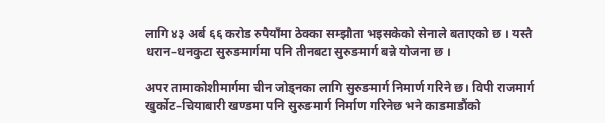लागि ४३ अर्ब ६६ करोड रुपैयाँमा ठेक्का सम्झौता भइसकेको सेनाले बताएको छ । यस्तै धरान–धनकुटा सुरुङमार्गमा पनि तीनबटा सुरुङमार्ग बन्ने योजना छ ।

अपर तामाकोशीमार्गमा चीन जोड्नका लागि सुरुङमार्ग निमार्ण गरिने छ। विपी राजमार्ग खुर्कोट–चियाबारी खण्डमा पनि सुरुङमार्ग निर्माण गरिनेछ भने काडमाडौंको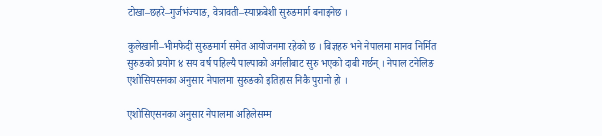टोखा–छहरे–गुर्जभंज्याङ, वेत्रावती–स्याफ्रबेशी सुरुङमार्ग बनाइनेछ ।

कुलेखानी–भीमफेदी सुरुङमार्ग समेत आयोजनमा रहेको छ । बिज्ञहरु भने नेपालमा मानव निर्मित सुरुङको प्रयोग ४ सय वर्ष पहिल्यै पाल्पाको अर्गलीबाट सुरु भएको दाबी गर्छन् । नेपाल टनेलिङ एशोसियसनका अनुसार नेपालमा सुरुङको इतिहास निकै पुरानो हो ।

एशोसिएसनका अनुसार नेपालमा अहिलेसम्म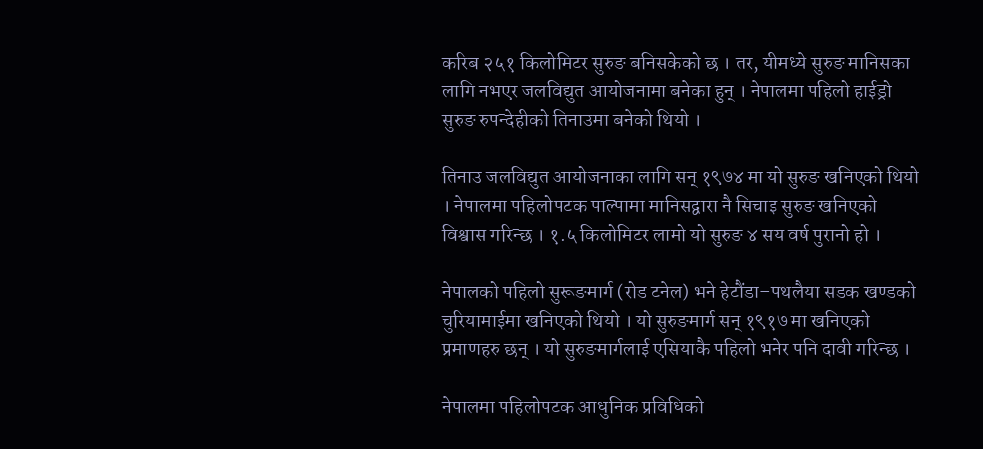करिब २५१ किलोमिटर सुरुङ बनिसकेको छ । तर, यीमध्ये सुरुङ मानिसका लागि नभएर जलविद्युत आयोजनामा बनेका हुन् । नेपालमा पहिलो हाईड्रो सुरुङ रुपन्देहीको तिनाउमा बनेको थियो ।

तिनाउ जलविद्युत आयोजनाका लागि सन् १९७४ मा यो सुरुङ खनिएको थियो । नेपालमा पहिलोपटक पाल्पामा मानिसद्वारा नै सिचाइ सुरुङ खनिएको विश्वास गरिन्छ । १.५ किलोमिटर लामो यो सुरुङ ४ सय वर्ष पुरानो हो ।

नेपालको पहिलो सुरूङमार्ग (रोड टनेल) भने हेटौंडा–पथलैया सडक खण्डको चुरियामाईमा खनिएको थियो । यो सुरुङमार्ग सन् १९१७ मा खनिएको प्रमाणहरु छन् । यो सुरुङमार्गलाई एसियाकै पहिलो भनेर पनि दावी गरिन्छ ।

नेपालमा पहिलोपटक आधुनिक प्रविधिको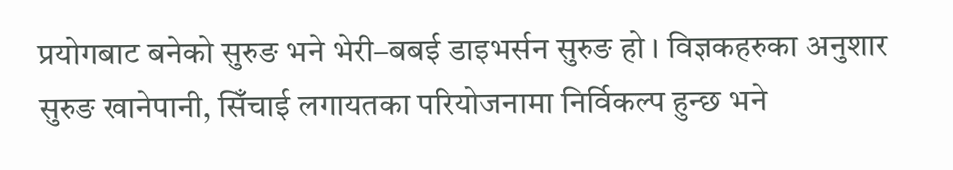प्रयोगबाट बनेको सुरुङ भने भेरी–बबई डाइभर्सन सुरुङ हो । विज्ञकहरुका अनुशार सुरुङ खानेपानी, सिँचाई लगायतका परियोजनामा निर्विकल्प हुन्छ भने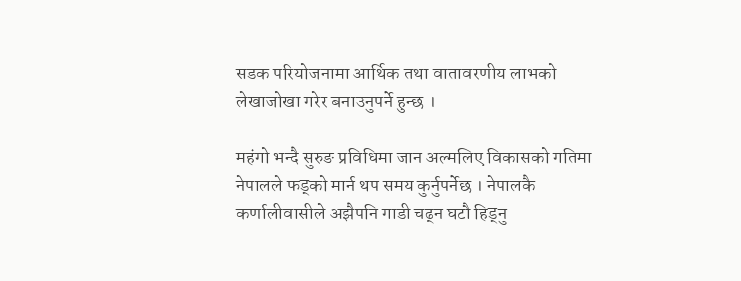सडक परियोजनामा आर्थिक तथा वातावरणीय लाभको लेखाजोखा गरेर बनाउनुपर्ने हुन्छ ।

महंगो भन्दै सुरुङ प्रविधिमा जान अल्मलिए विकासको गतिमा नेपालले फड्को मार्न थप समय कुर्नुपर्नेछ । नेपालकै कर्णालीवासीले अझैपनि गाडी चढ्न घटौ हिड्नु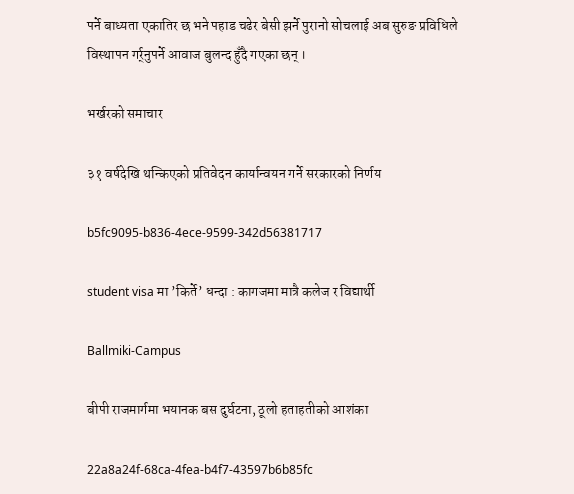पर्ने बाध्यता एकातिर छ भने पहाड चढेर बेसी झर्ने पुरानो सोचलाई अब सुरुङ प्रविधिले विस्थापन गर्र्नुपर्ने आवाज बुलन्द हुँदै गएका छन् ।

भर्खरको समाचार

३१ वर्षदेखि थन्किएको प्रतिवेदन कार्यान्वयन गर्ने सरकारको निर्णय

b5fc9095-b836-4ece-9599-342d56381717

student visa मा ’किर्ते’ धन्दा : कागजमा मात्रै कलेज र विद्यार्थी

Ballmiki-Campus

बीपी राजमार्गमा भयानक बस दुर्घटना, ठूलो हताहतीको आशंका

22a8a24f-68ca-4fea-b4f7-43597b6b85fc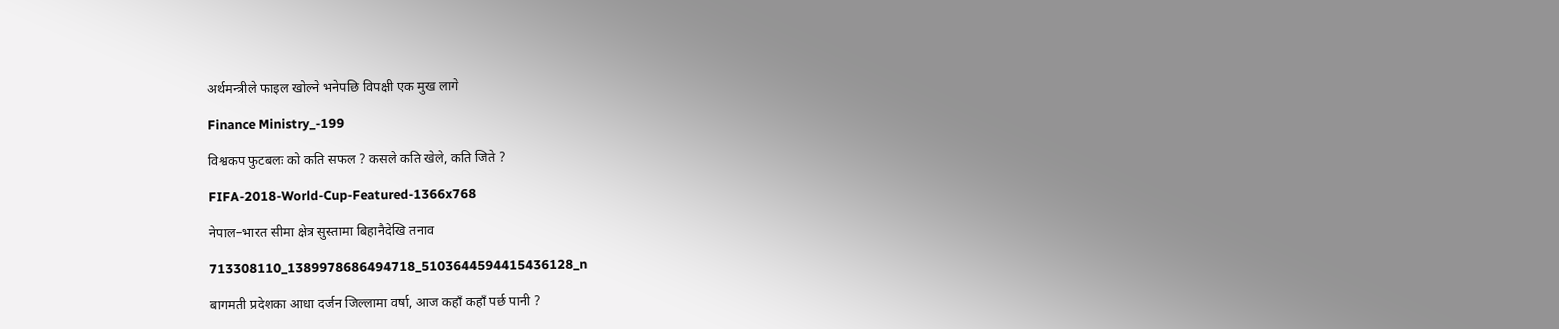अर्थमन्त्रीले फाइल खोल्ने भनेपछि विपक्षी एक मुख लागे

Finance Ministry_-199

विश्वकप फुटबलः को कति सफल ? कसले कति खेले, कति जिते ?

FIFA-2018-World-Cup-Featured-1366x768

नेपाल–भारत सीमा क्षेत्र सुस्तामा बिहानैदेखि तनाव

713308110_1389978686494718_5103644594415436128_n

बागमती प्रदेशका आधा दर्जन जिल्लामा वर्षा, आज कहाँ कहाँ पर्छ पानी ?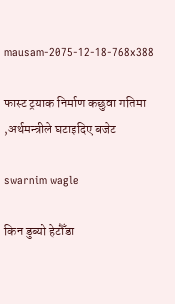mausam-2075-12-18-768x388

फास्ट ट्रयाक निर्माण कछुवा गतिमा ,अर्थमन्त्रीले घटाइदिए बजेट

swarnim wagle

किन डुब्यो हेटौँडा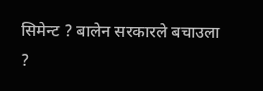सिमेन्ट ? बालेन सरकारले बचाउला ?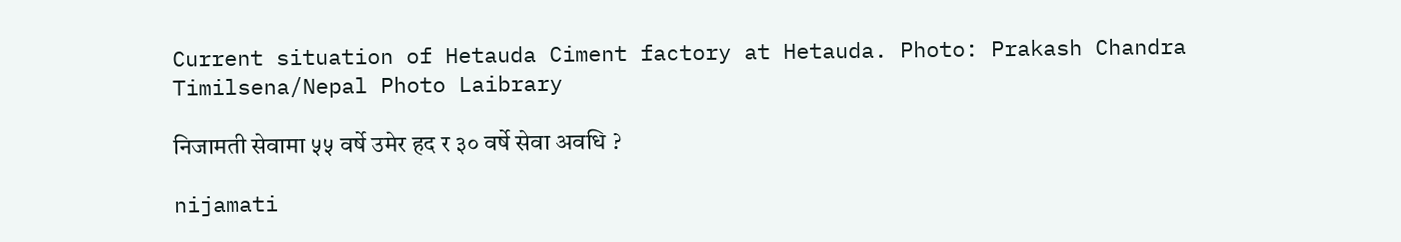Current situation of Hetauda Ciment factory at Hetauda. Photo: Prakash Chandra Timilsena/Nepal Photo Laibrary

निजामती सेवामा ५५ वर्षे उमेर हद र ३० वर्षे सेवा अवधि ?

nijamati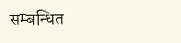सम्बन्धित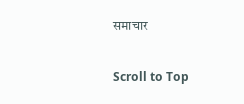समाचार

Scroll to Top